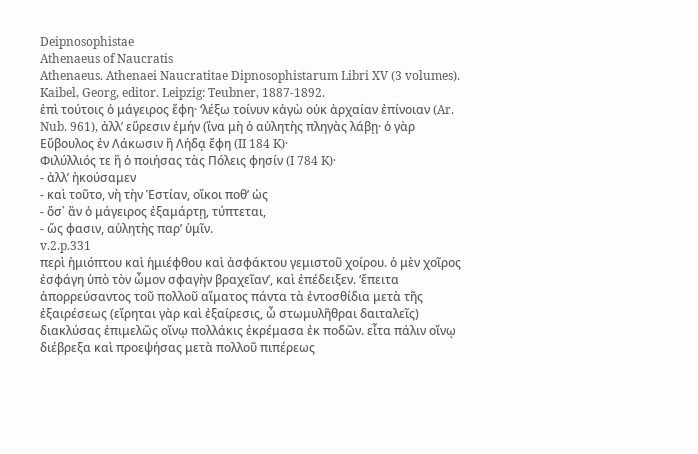Deipnosophistae
Athenaeus of Naucratis
Athenaeus. Athenaei Naucratitae Dipnosophistarum Libri XV (3 volumes). Kaibel, Georg, editor. Leipzig: Teubner, 1887-1892.
ἐπὶ τούτοις ὁ μάγειρος ἔφη· ‘λέξω τοίνυν κἀγὼ οὐκ ἀρχαίαν ἐπίνοιαν (Ar. Nub. 961), ἀλλ’ εὕρεσιν ἐμήν (ἵνα μὴ ὁ αὐλητὴς πληγὰς λάβῃ· ὁ γὰρ Εὔβουλος ἐν Λάκωσιν ἢ Λήδᾳ ἔφη (II 184 K)·
Φιλύλλιός τε ἢ ὁ ποιήσας τὰς Πόλεις φησίν (I 784 K)·
- ἀλλ’ ἠκούσαμεν
- καὶ τοῦτο, νὴ τὴν Ἑστίαν, οἴκοι ποθ’ ὡς
- ὅσ᾽ ἂν ὁ μάγειρος ἐξαμάρτῃ, τύπτεται,
- ὥς φασιν, αὑλητὴς παρ’ ὑμῖν.
v.2.p.331
περὶ ἡμιόπτου καὶ ἡμιέφθου καὶ ἀσφάκτου γεμιστοῦ χοίρου. ὁ μὲν χοῖρος ἐσφάγη ὑπὸ τὸν ὦμον σφαγὴν βραχεῖαν’, καὶ ἐπέδειξεν. ‘ἔπειτα ἀπορρεύσαντος τοῦ πολλοῦ αἵματος πάντα τὰ ἐντοσθίδια μετὰ τῆς ἐξαιρέσεως (εἴρηται γὰρ καὶ ἐξαίρεσις, ὦ στωμυλῆθραι δαιταλεῖς) διακλύσας ἐπιμελῶς οἴνῳ πολλάκις ἐκρέμασα ἐκ ποδῶν. εἶτα πάλιν οἴνῳ διέβρεξα καὶ προεψήσας μετὰ πολλοῦ πιπέρεως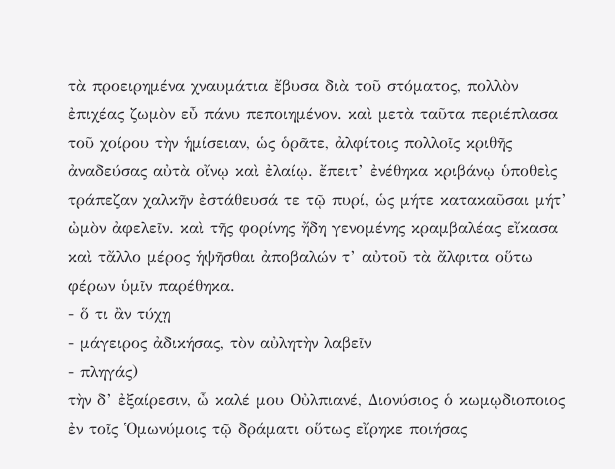τὰ προειρημένα χναυμάτια ἔβυσα διὰ τοῦ στόματος, πολλὸν ἐπιχέας ζωμὸν εὖ πάνυ πεποιημένον. καὶ μετὰ ταῦτα περιέπλασα τοῦ χοίρου τὴν ἡμίσειαν, ὡς ὁρᾶτε, ἀλφίτοις πολλοῖς κριθῆς ἀναδεύσας αὐτὰ οἴνῳ καὶ ἐλαίῳ. ἔπειτ’ ἐνέθηκα κριβάνῳ ὑποθεὶς τράπεζαν χαλκῆν ἐστάθευσά τε τῷ πυρί, ὡς μήτε κατακαῦσαι μήτ’ ὠμὸν ἀφελεῖν. καὶ τῆς φορίνης ἤδη γενομένης κραμβαλέας εἴκασα καὶ τἄλλο μέρος ἡψῆσθαι ἀποβαλών τ’ αὐτοῦ τὰ ἄλφιτα οὕτω φέρων ὑμῖν παρέθηκα.
- ὅ τι ἂν τύχῃ
- μάγειρος ἀδικήσας, τὸν αὐλητὴν λαβεῖν
- πληγάς)
τὴν δ’ ἐξαίρεσιν, ὦ καλέ μου Οὐλπιανέ, Διονύσιος ὁ κωμῳδιοποιος ἐν τοῖς Ὁμωνύμοις τῷ δράματι οὕτως εἴρηκε ποιήσας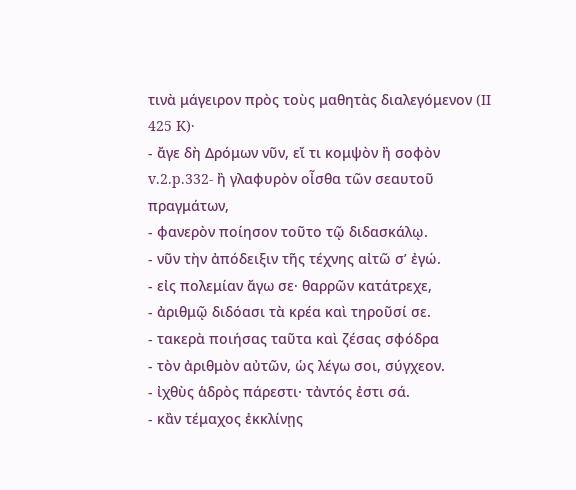τινὰ μάγειρον πρὸς τοὺς μαθητὰς διαλεγόμενον (II 425 K)·
- ἄγε δὴ Δρόμων νῦν, εἴ τι κομψὸν ἢ σοφὸν
v.2.p.332- ἢ γλαφυρὸν οἶσθα τῶν σεαυτοῦ πραγμάτων,
- φανερὸν ποίησον τοῦτο τῷ διδασκάλῳ.
- νῦν τὴν ἀπόδειξιν τῆς τέχνης αἰτῶ σ’ ἐγώ.
- εἰς πολεμίαν ἄγω σε· θαρρῶν κατάτρεχε,
- ἀριθμῷ διδόασι τὰ κρέα καὶ τηροῦσί σε.
- τακερὰ ποιήσας ταῦτα καὶ ζέσας σφόδρα
- τὸν ἀριθμὸν αὐτῶν, ὡς λέγω σοι, σύγχεον.
- ἰχθὺς ἁδρὸς πάρεστι· τἀντός ἐστι σά.
- κἂν τέμαχος ἐκκλίνῃς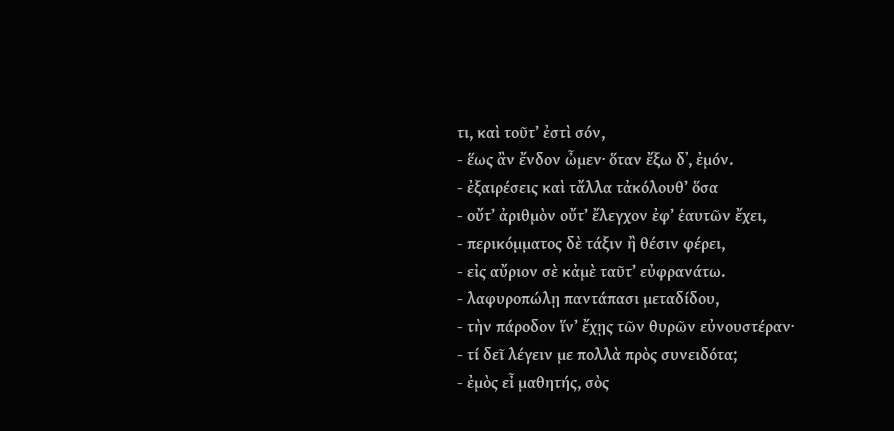τι, καὶ τοῦτ’ ἐστὶ σόν,
- ἕως ἂν ἔνδον ὦμεν· ὅταν ἔξω δ᾽, ἐμόν.
- ἐξαιρέσεις καὶ τἄλλα τἀκόλουθ’ ὅσα
- οὔτ’ ἀριθμὸν οὔτ’ ἔλεγχον ἐφ’ ἑαυτῶν ἔχει,
- περικόμματος δὲ τάξιν ἢ θέσιν φέρει,
- εἰς αὔριον σὲ κἀμὲ ταῦτ’ εὐφρανάτω.
- λαφυροπώλῃ παντάπασι μεταδίδου,
- τὴν πάροδον ἵν’ ἔχῃς τῶν θυρῶν εὐνουστέραν·
- τί δεῖ λέγειν με πολλὰ πρὸς συνειδότα;
- ἐμὸς εἶ μαθητής, σὸς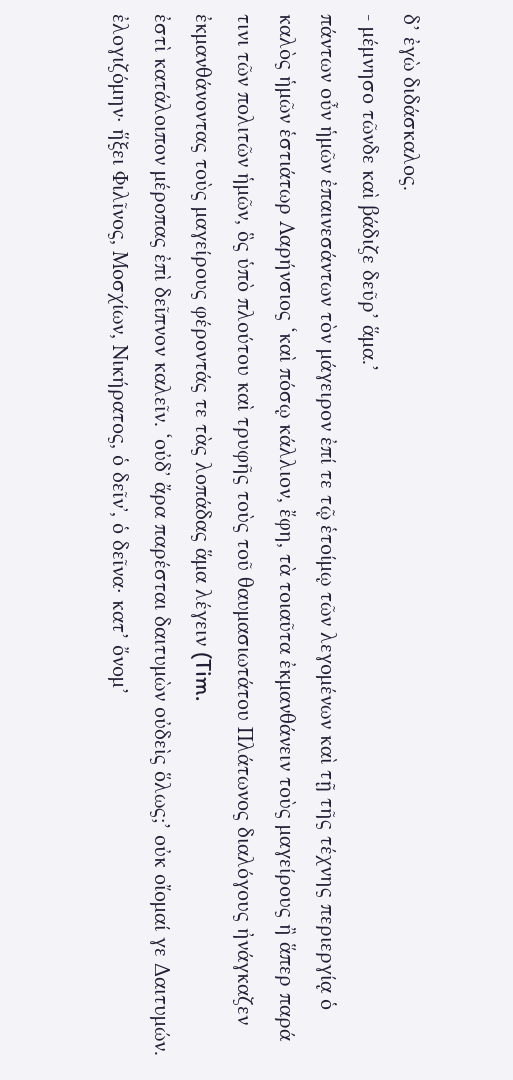δ’ ἐγὼ διδάσκαλος.
- μέμνησο τῶνδε καὶ βάδιζε δεῦρ’ ἅμα.’
πάντων οὖν ἡμῶν ἐπαινεσάντων τὸν μάγειρον ἐπί τε τῷ ἑτοίμῳ τῶν λεγομένων καὶ τῇ τῆς τέχνης περιεργίᾳ ὁ καλὸς ἡμῶν ἑστιάτωρ Λαρήνσιος ‘καὶ πόσῳ κάλλιον, ἔφη, τὰ τοιαῦτα ἐκμανθάνειν τοὺς μαγείρους ἢ ἅπερ παρά τινι τῶν πολιτῶν ἡμῶν, ὃς ὑπὸ πλούτου καὶ τρυφῆς τοὺς τοῦ θαυμασιωτάτου Πλάτωνος διαλόγους ἠνάγκαζεν ἐκμανθάνοντας τοὺς μαγείρους φέροντάς τε τὰς λοπάδας ἅμα λέγειν (Tim.
ἐστὶ κατάλοιπον μέροπας ἐπὶ δεῖπνον καλεῖν. ‘οὐδ᾽ ἄρα παρέσται δαιτυμὼν οὐδεὶς ὅλως;’ οὐκ οἴομαί γε Δαιτυμών. ἐλογιζόμην· ἥξει Φιλῖνος, Μοσχίων, Νικήρατος, ὁ δεῖν᾽, ὁ δεῖνα· κατ’ ὄνομ’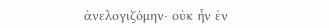ἀνελογιζόμην· οὐκ ἦν ἐν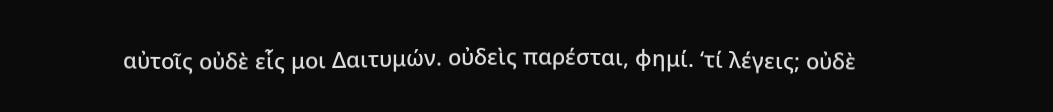αὐτοῖς οὐδὲ εἷς μοι Δαιτυμών. οὐδεὶς παρέσται, φημί. ‘τί λέγεις; οὐδὲ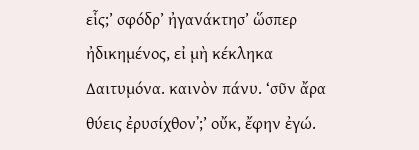εἷς;’ σφόδρ’ ἠγανάκτησ’ ὥσπερ ἠδικημένος, εἰ μὴ κέκληκα Δαιτυμόνα. καινὸν πάνυ. ‘σῦν ἄρα θύεις ἐρυσίχθον᾽;’ οὔκ, ἔφην ἐγώ.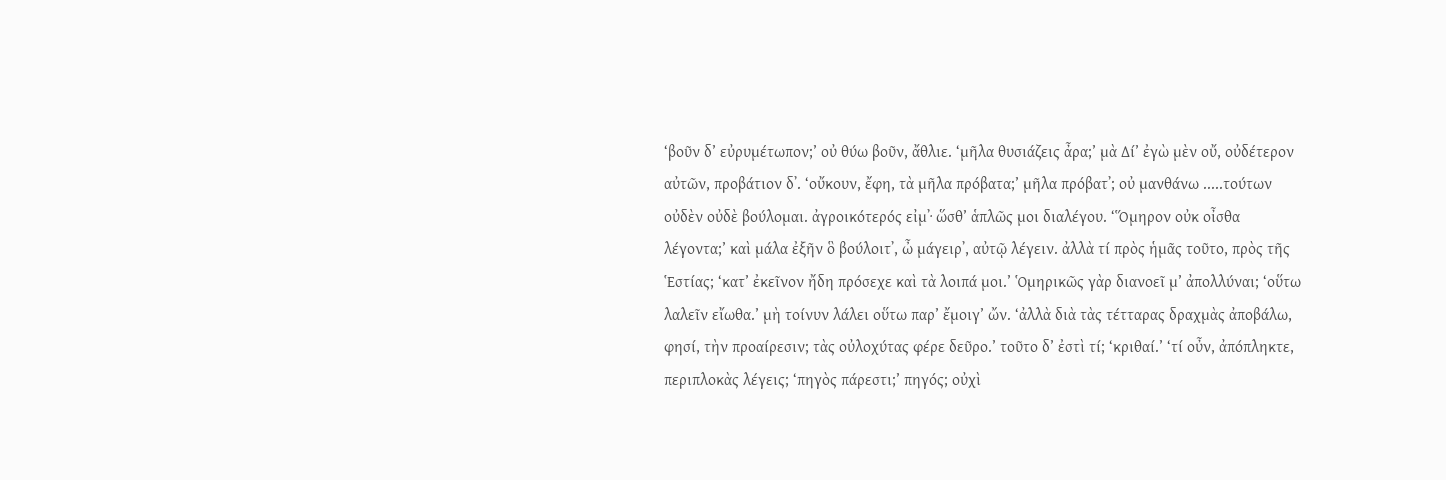‘βοῦν δ’ εὐρυμέτωπον;’ οὐ θύω βοῦν, ἄθλιε. ‘μῆλα θυσιάζεις ἆρα;’ μὰ Δί’ ἐγὼ μὲν οὔ, οὐδέτερον αὐτῶν, προβάτιον δ᾽. ‘οὔκουν, ἔφη, τὰ μῆλα πρόβατα;’ μῆλα πρόβατ᾽; οὐ μανθάνω .....τούτων οὐδὲν οὐδὲ βούλομαι. ἀγροικότερός εἰμ᾽· ὥσθ’ ἁπλῶς μοι διαλέγου. ‘Ὅμηρον οὐκ οἶσθα λέγοντα;’ καὶ μάλα ἐξῆν ὃ βούλοιτ᾽, ὦ μάγειρ᾽, αὐτῷ λέγειν. ἀλλὰ τί πρὸς ἡμᾶς τοῦτο, πρὸς τῆς Ἑστίας; ‘κατ’ ἐκεῖνον ἤδη πρόσεχε καὶ τὰ λοιπά μοι.’ Ὁμηρικῶς γὰρ διανοεῖ μ’ ἀπολλύναι; ‘οὕτω λαλεῖν εἴωθα.’ μὴ τοίνυν λάλει οὕτω παρ’ ἔμοιγ’ ὤν. ‘ἀλλὰ διὰ τὰς τέτταρας δραχμὰς ἀποβάλω, φησί, τὴν προαίρεσιν; τὰς οὐλοχύτας φέρε δεῦρο.’ τοῦτο δ’ ἐστὶ τί; ‘κριθαί.’ ‘τί οὖν, ἀπόπληκτε, περιπλοκὰς λέγεις; ‘πηγὸς πάρεστι;’ πηγός; οὐχὶ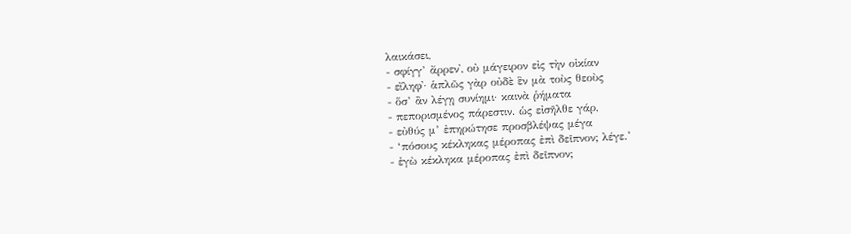λαικάσει,
- σφίγγ’ ἄρρεν᾽, οὐ μάγειρον εἰς τὴν οἰκίαν
- εἴληφ᾽· ἁπλῶς γὰρ οὐδὲ ἓν μὰ τοὺς θεοὺς
- ὅσ’ ἂν λέγῃ συνίημι· καινὰ ῥήματα
- πεπορισμένος πάρεστιν. ὡς εἰσῆλθε γάρ,
- εὐθύς μ’ ἐπηρώτησε προσβλέψας μέγα
- ‘πόσους κέκληκας μέροπας ἐπὶ δεῖπνον; λέγε.’
- ἐγὼ κέκληκα μέροπας ἐπὶ δεῖπνον;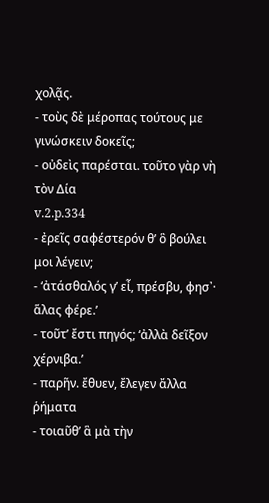χολᾷς.
- τοὺς δὲ μέροπας τούτους με γινώσκειν δοκεῖς;
- οὐδεὶς παρέσται. τοῦτο γὰρ νὴ τὸν Δία
v.2.p.334
- ἐρεῖς σαφέστερόν θ’ ὃ βούλει μοι λέγειν;
- ‘ἀτάσθαλός γ’ εἶ, πρέσβυ, φησ᾽· ἅλας φέρε.’
- τοῦτ’ ἔστι πηγός; ‘ἀλλὰ δεῖξον χέρνιβα.’
- παρῆν. ἔθυεν, ἔλεγεν ἄλλα ῥήματα
- τοιαῦθ’ ἃ μὰ τὴν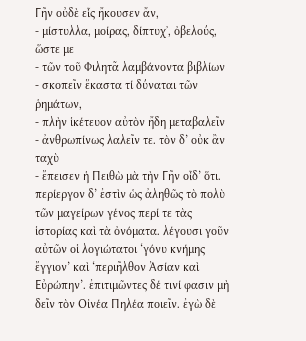Γῆν οὐδὲ εἷς ἤκουσεν ἄν,
- μίστυλλα, μοίρας, δίπτυχ᾽, ὀβελούς, ὥστε με
- τῶν τοῦ Φιλητᾶ λαμβάνοντα βιβλίων
- σκοπεῖν ἕκαστα τί δύναται τῶν ῥημάτων,
- πλὴν ἱκέτευον αὐτὸν ἤδη μεταβαλεῖν
- ἀνθρωπίνως λαλεῖν τε. τὸν δ’ οὐκ ἂν ταχὺ
- ἔπεισεν ἡ Πειθὼ μὰ τὴν Γῆν οἶδ’ ὅτι.
περίεργον δ’ ἐστὶν ὡς ἀληθῶς τὸ πολὺ τῶν μαγείρων γένος περί τε τὰς ἱστορίας καὶ τὰ ὀνόματα. λέγουσι γοῦν αὐτῶν οἱ λογιώτατοι ‘γόνυ κνήμης ἔγγιον’ καὶ ‘περιῆλθον Ἀσίαν καὶ Εὐρώπην’. ἐπιτιμῶντες δέ τινί φασιν μὴ δεῖν τὸν Οἰνέα Πηλέα ποιεῖν. ἐγὼ δὲ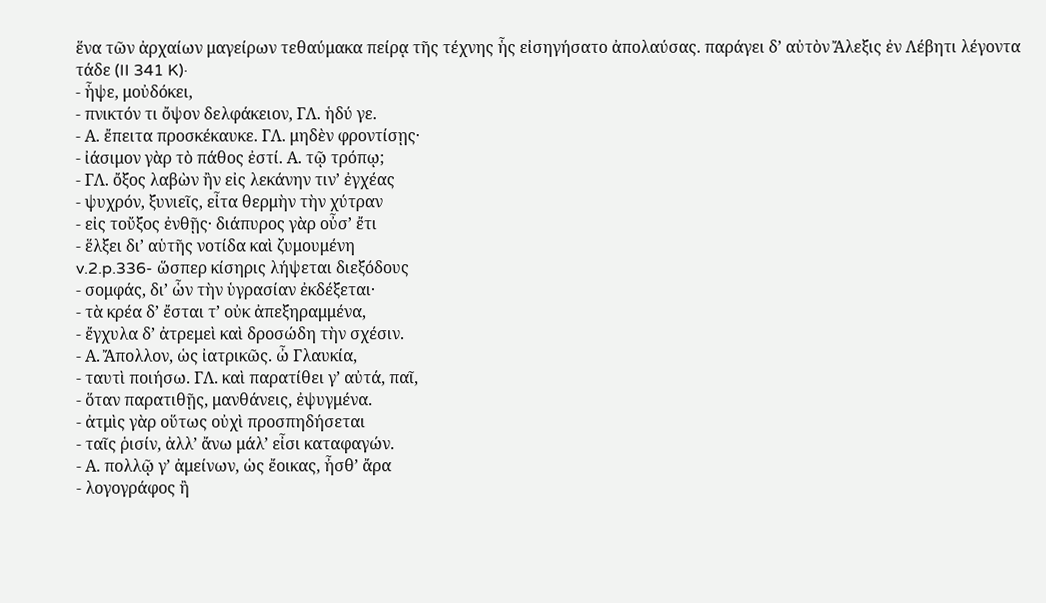ἕνα τῶν ἀρχαίων μαγείρων τεθαύμακα πείρᾳ τῆς τέχνης ἧς εἰσηγήσατο ἀπολαύσας. παράγει δ’ αὐτὸν Ἄλεξις ἐν Λέβητι λέγοντα τάδε (II 341 K)·
- ἧψε, μοὐδόκει,
- πνικτόν τι ὄψον δελφάκειον, ΓΛ. ἡδύ γε.
- Α. ἔπειτα προσκέκαυκε. ΓΛ. μηδὲν φροντίσῃς·
- ἰάσιμον γὰρ τὸ πάθος ἐστί. Α. τῷ τρόπῳ;
- ΓΛ. ὄξος λαβὼν ἢν εἰς λεκάνην τιν’ ἐγχέας
- ψυχρόν, ξυνιεῖς, εἶτα θερμὴν τὴν χύτραν
- εἰς τοὔξος ἐνθῇς· διάπυρος γὰρ οὖσ’ ἔτι
- ἕλξει δι’ αὑτῆς νοτίδα καὶ ζυμουμένη
v.2.p.336- ὥσπερ κίσηρις λήψεται διεξόδους
- σομφάς, δι’ ὧν τὴν ὑγρασίαν ἐκδέξεται·
- τὰ κρέα δ’ ἔσται τ’ οὐκ ἀπεξηραμμένα,
- ἔγχυλα δ’ ἀτρεμεὶ καὶ δροσώδη τὴν σχέσιν.
- Α. Ἄπολλον, ὡς ἰατρικῶς. ὦ Γλαυκία,
- ταυτὶ ποιήσω. ΓΛ. καὶ παρατίθει γ’ αὐτά, παῖ,
- ὅταν παρατιθῇς, μανθάνεις, ἐψυγμένα.
- ἀτμὶς γὰρ οὕτως οὐχὶ προσπηδήσεται
- ταῖς ῥισίν, ἀλλ’ ἄνω μάλ’ εἶσι καταφαγών.
- Α. πολλῷ γ’ ἀμείνων, ὡς ἔοικας, ἦσθ’ ἄρα
- λογογράφος ἢ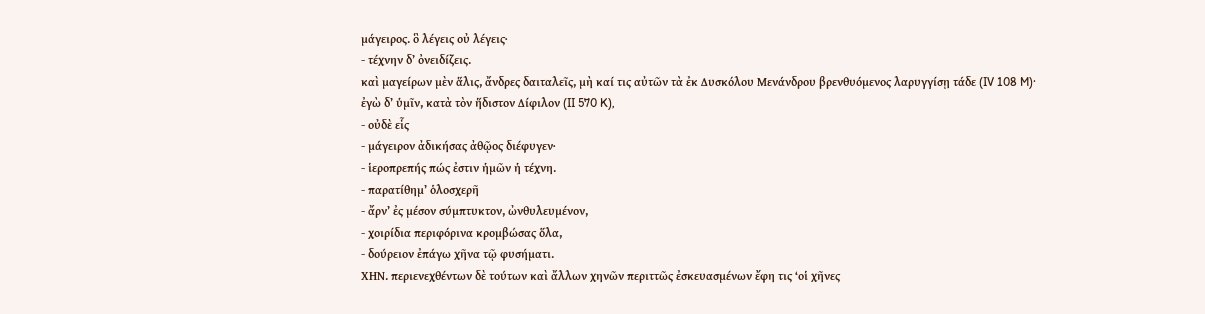μάγειρος. ὃ λέγεις οὐ λέγεις·
- τέχνην δ’ ὀνειδίζεις.
καὶ μαγείρων μὲν ἅλις, ἄνδρες δαιταλεῖς, μὴ καί τις αὐτῶν τὰ ἐκ Δυσκόλου Μενάνδρου βρενθυόμενος λαρυγγίσῃ τάδε (IV 108 M)·
ἐγὼ δ’ ὑμῖν, κατὰ τὸν ἥδιστον Δίφιλον (II 570 K),
- οὐδὲ εἷς
- μάγειρον ἀδικήσας ἀθῷος διέφυγεν·
- ἱεροπρεπής πώς ἐστιν ἡμῶν ἡ τέχνη.
- παρατίθημ’ ὁλοσχερῆ
- ἄρν’ ἐς μέσον σύμπτυκτον, ὠνθυλευμένον,
- χοιρίδια περιφόρινα κρομβώσας ὅλα,
- δούρειον ἐπάγω χῆνα τῷ φυσήματι.
ΧΗΝ. περιενεχθέντων δὲ τούτων καὶ ἄλλων χηνῶν περιττῶς ἐσκευασμένων ἔφη τις ‘οἱ χῆνες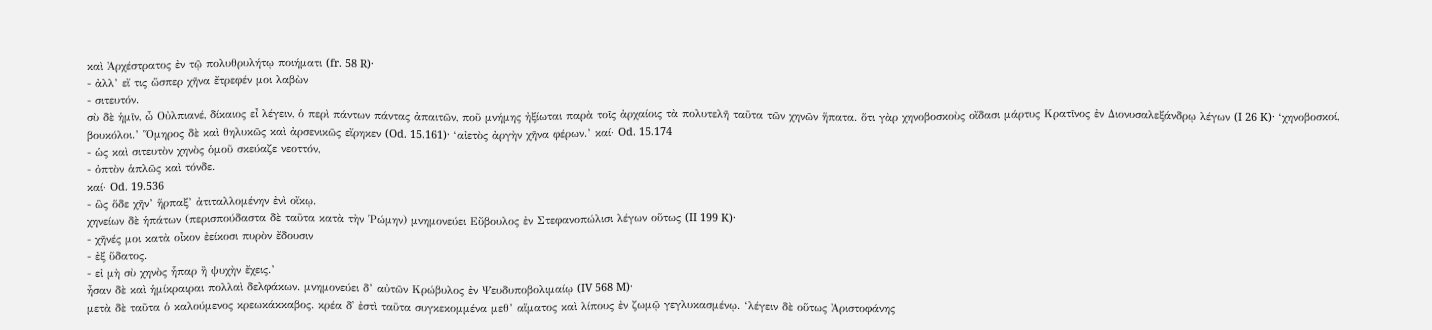καὶ Ἀρχέστρατος ἐν τῷ πολυθρυλήτῳ ποιήματι (fr. 58 R)·
- ἀλλ’ εἴ τις ὥσπερ χῆνα ἔτρεφέν μοι λαβὼν
- σιτευτόν.
σὺ δὲ ἡμῖν, ὦ Οὐλπιανέ, δίκαιος εἶ λέγειν, ὁ περὶ πάντων πάντας ἀπαιτῶν, ποῦ μνήμης ἠξίωται παρὰ τοῖς ἀρχαίοις τὰ πολυτελῆ ταῦτα τῶν χηνῶν ἥπατα. ὅτι γὰρ χηνοβοσκοὺς οἴδασι μάρτυς Κρατῖνος ἐν Διονυσαλεξάνδρῳ λέγων (I 26 K)· ‘χηνοβοσκοί, βουκόλοι.’ Ὅμηρος δὲ καὶ θηλυκῶς καὶ ἀρσενικῶς εἴρηκεν (Od. 15.161)· ‘αἰετὸς ἀργὴν χῆνα φέρων.’ καί· Od. 15.174
- ὡς καὶ σιτευτὸν χηνὸς ὁμοῦ σκεύαζε νεοττόν,
- ὀπτὸν ἁπλῶς καὶ τόνδε.
καί· Od. 19.536
- ὣς ὅδε χῆν’ ἥρπαξ’ ἀτιταλλομένην ἐνὶ οἴκῳ.
χηνείων δὲ ἡπάτων (περισπούδαστα δὲ ταῦτα κατὰ τὴν Ῥώμην) μνημονεύει Εὔβουλος ἐν Στεφανοπώλισι λέγων οὕτως (II 199 K)·
- χῆνές μοι κατὰ οἶκον ἐείκοσι πυρὸν ἔδουσιν
- ἐξ ὕδατος.
- εἰ μὴ σὺ χηνὸς ἧπαρ ἢ ψυχὴν ἔχεις.’
ἦσαν δὲ καὶ ἡμίκραιραι πολλαὶ δελφάκων. μνημονεύει δ’ αὐτῶν Κρώβυλος ἐν Ψευδυποβολιμαίῳ (IV 568 M)·
μετὰ δὲ ταῦτα ὁ καλούμενος κρεωκάκκαβος. κρέα δ᾽ ἐστὶ ταῦτα συγκεκομμένα μεθ’ αἵματος καὶ λίπους ἐν ζωμῷ γεγλυκασμένῳ. ‘λέγειν δὲ οὕτως Ἀριστοφάνης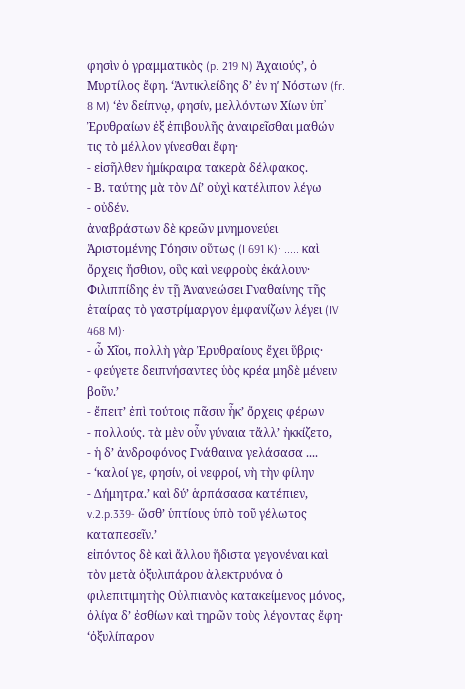φησὶν ὁ γραμματικὸς (p. 219 N) Ἀχαιούς’, ὁ Μυρτίλος ἔφη. ‘Ἀντικλείδης δ’ ἐν ηʹ Νόστων (fr. 8 M) ‘ἐν δείπνῳ, φησίν, μελλόντων Χίων ὑπ᾽ Ἐρυθραίων ἐξ ἐπιβουλῆς ἀναιρεῖσθαι μαθών τις τὸ μέλλον γίνεσθαι ἔφη·
- εἰσῆλθεν ἡμίκραιρα τακερὰ δέλφακος.
- Β. ταύτης μὰ τὸν Δί’ οὐχὶ κατέλιπον λέγω
- οὐδέν.
ἀναβράστων δὲ κρεῶν μνημονεύει Ἀριστομένης Γόησιν οὕτως (I 691 K)· ..... καὶ ὄρχεις ἤσθιον, οὓς καὶ νεφροὺς ἐκάλουν· Φιλιππίδης ἐν τῇ Ἀνανεώσει Γναθαίνης τῆς ἑταίρας τὸ γαστρίμαργον ἐμφανίζων λέγει (IV 468 M)·
- ὦ Χῖοι, πολλὴ γὰρ Ἐρυθραίους ἔχει ὕβρις·
- φεύγετε δειπνήσαντες ὑὸς κρέα μηδὲ μένειν βοῦν.’
- ἔπειτ’ ἐπὶ τούτοις πᾶσιν ἧκ’ ὄρχεις φέρων
- πολλούς. τὰ μὲν οὖν γύναια τἄλλ’ ἠκκίζετο,
- ἡ δ’ ἀνδροφόνος Γνάθαινα γελάσασα ....
- ‘καλοί γε, φησίν, οἱ νεφροί, νὴ τὴν φίλην
- Δήμητρα.’ καὶ δύ’ ἁρπάσασα κατέπιεν,
v.2.p.339- ὥσθ’ ὑπτίους ὑπὸ τοῦ γέλωτος καταπεσεῖν.’
εἰπόντος δὲ καὶ ἄλλου ἥδιστα γεγονέναι καὶ τὸν μετὰ ὀξυλιπάρου ἀλεκτρυόνα ὁ φιλεπιτιμητὴς Οὐλπιανὸς κατακείμενος μόνος, ὀλίγα δ’ ἐσθίων καὶ τηρῶν τοὺς λέγοντας ἔφη· ‘ὀξυλίπαρον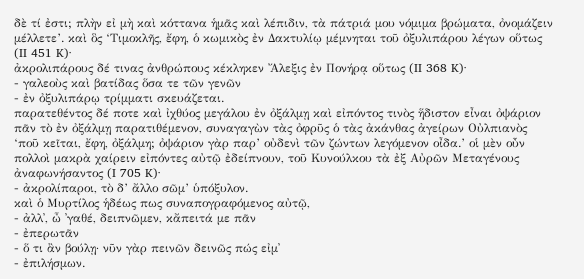δὲ τί ἐστι; πλὴν εἰ μὴ καὶ κόττανα ἡμᾶς καὶ λέπιδιν, τὰ πάτριά μου νόμιμα βρώματα, ὀνομάζειν μέλλετε’. καὶ ὃς ‘Τιμοκλῆς, ἔφη, ὁ κωμικὸς ἐν Δακτυλίῳ μέμνηται τοῦ ὀξυλιπάρου λέγων οὕτως (II 451 K)·
ἀκρολιπάρους δέ τινας ἀνθρώπους κέκληκεν Ἄλεξις ἐν Πονήρᾳ οὕτως (II 368 K)·
- γαλεοὺς καὶ βατίδας ὅσα τε τῶν γενῶν
- ἐν ὀξυλιπάρῳ τρίμματι σκευάζεται.
παρατεθέντος δέ ποτε καὶ ἰχθύος μεγάλου ἐν ὀξάλμῃ καὶ εἰπόντος τινὸς ἥδιστον εἶναι ὀψάριον πᾶν τὸ ἐν ὀξάλμῃ παρατιθέμενον, συναγαγὼν τὰς ὀφρῦς ὁ τὰς ἀκάνθας ἀγείρων Οὐλπιανὸς ‘ποῦ κεῖται, ἔφη, ὀξάλμη; ὀψάριον γὰρ παρ’ οὐδενὶ τῶν ζώντων λεγόμενον οἶδα.’ οἱ μὲν οὖν πολλοὶ μακρὰ χαίρειν εἰπόντες αὐτῷ ἐδείπνουν, τοῦ Κυνούλκου τὰ ἐξ Αὐρῶν Μεταγένους ἀναφωνήσαντος (I 705 K)·
- ἀκρολίπαροι, τὸ δ’ ἄλλο σῶμ’ ὑπόξυλον.
καὶ ὁ Μυρτίλος ἡδέως πως συναπογραφόμενος αὐτῷ,
- ἀλλ᾽, ὦ ᾽γαθέ, δειπνῶμεν, κἄπειτά με πᾶν
- ἐπερωτᾶν
- ὅ τι ἂν βούλῃ· νῦν γὰρ πεινῶν δεινῶς πώς εἰμ᾽
- ἐπιλήσμων.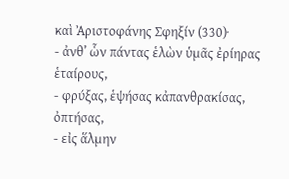καὶ Ἀριστοφάνης Σφηξίν (330)·
- ἀνθ’ ὧν πάντας ἑλὼν ὑμᾶς ἐρίηρας ἑταίρους,
- φρύξας, ἑψήσας κἀπανθρακίσας, ὀπτήσας,
- εἰς ἅλμην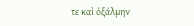τε καὶ ὀξάλμην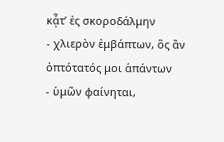κᾆτ’ ἐς σκοροδάλμην
- χλιερὸν ἐμβάπτων, ὃς ἂν ὀπτότατός μοι ἁπάντων
- ὑμῶν φαίνηται,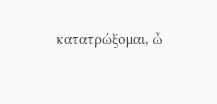κατατρώξομαι, ὦ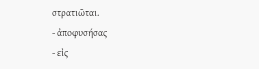στρατιῶται.
- ἀποφυσήσας
- εἰς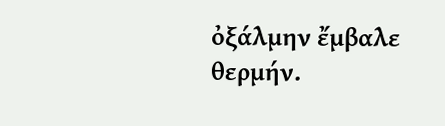ὀξάλμην ἔμβαλε θερμήν.